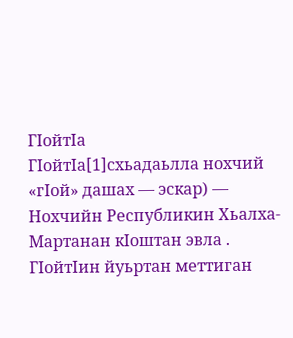ГӀойтӀа
Гӏойтӏа[1]схьадаьлла нохчий «гӏой» дашах — эскар) — Нохчийн Республикин Хьалха-Мартанан кӀоштан эвла . ГӀойтӀин йуьртан меттиган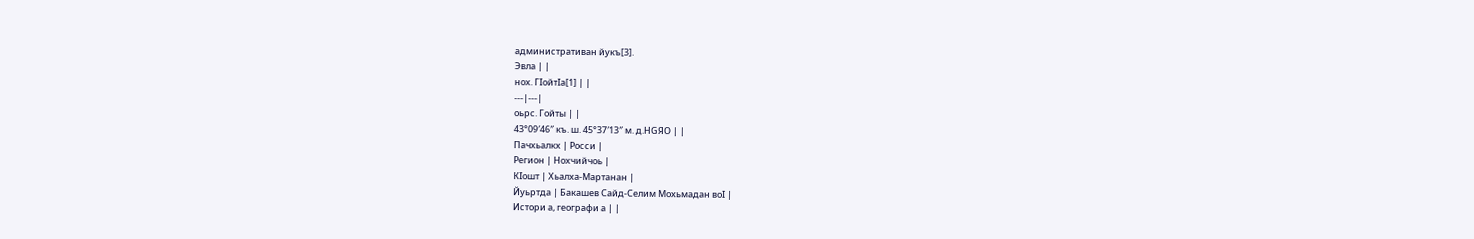административан йукъ[3].
Эвла | |
нох. Гӏойтӏа[1] | |
---|---|
оьрс. Гойты | |
43°09′46″ къ. ш. 45°37′13″ м. д.HGЯO | |
Пачхьалкх | Росси |
Регион | Нохчийчоь |
КӀошт | Хьалха-Мартанан |
Йуьртда | Бакашев Сайд-Селим Мохьмадан воӀ |
Истори а, географи а | |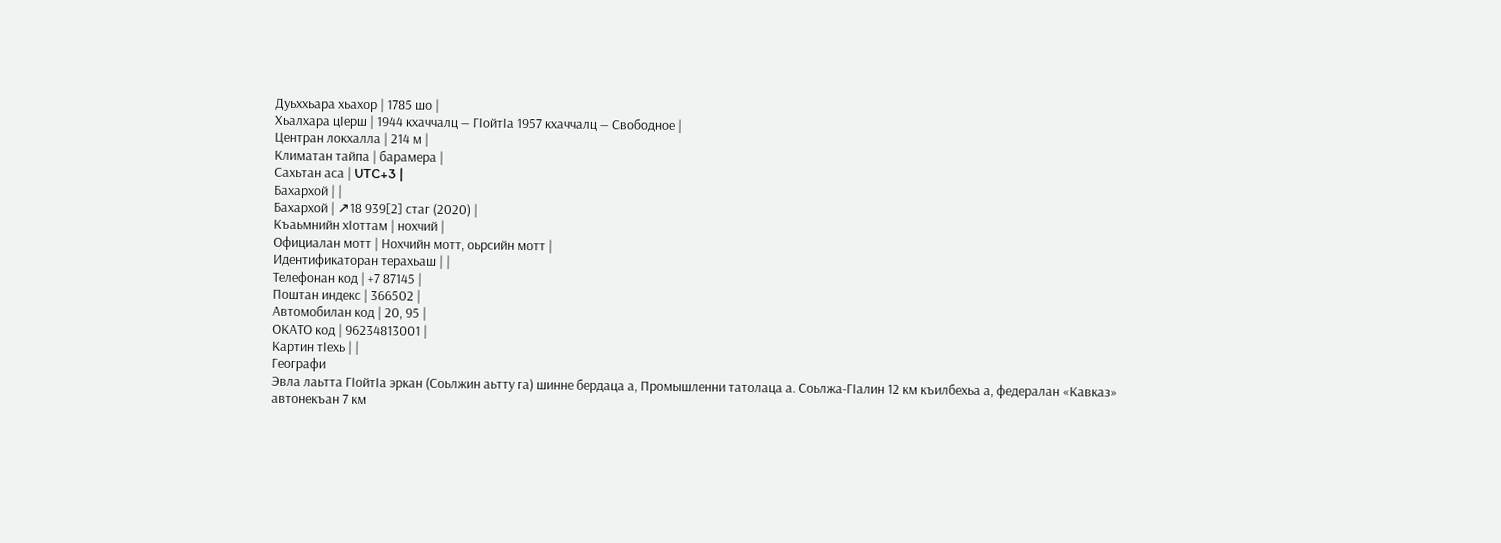Дуьххьара хьахор | 1785 шо |
Хьалхара цӀерш | 1944 кхаччалц — ГӀойтӀа 1957 кхаччалц — Свободное |
Центран локхалла | 214 м |
Климатан тайпа | барамера |
Сахьтан аса | UTC+3 |
Бахархой | |
Бахархой | ↗18 939[2] стаг (2020) |
Къаьмнийн хӀоттам | нохчий |
Официалан мотт | Нохчийн мотт, оьрсийн мотт |
Идентификаторан терахьаш | |
Телефонан код | +7 87145 |
Поштан индекс | 366502 |
Автомобилан код | 20, 95 |
ОКАТО код | 96234813001 |
Картин тӀехь | |
Географи
Эвла лаьтта ГӀойтӀа эркан (Соьлжин аьтту га) шинне бердаца а, Промышленни татолаца а. Соьлжа-ГӀалин 12 км къилбехьа а, федералан «Кавказ» автонекъан 7 км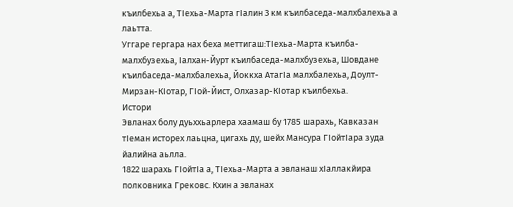къилбехьа а, ТӀехьа-Марта гӀалин 3 км къилбаседа-малхбалехьа а лаьтта.
Уггаре гергара нах беха меттигаш:ТӀехьа-Марта къилба-малхбузехьа, Ӏалхан-Йурт къилбаседа-малхбузехьа, Шовдане къилбаседа-малхбалехьа, Йоккха АтагӀа малхбалехьа, Доулт-Мирзан-КӀотар, ГӀой-Йист, Олхазар-КӀотар къилбехьа.
Истори
Эвланах болу дуьххьарлера хаамаш бу 1785 шарахь, Кавказан тӀеман исторех лаьцна, цигахь ду, шейх Мансура ГӀойтӀара зуда йалийна аьлла.
1822 шарахь ГӀойтӀа а, ТӀехьа-Марта а эвланаш хӀаллакйира полковника Грековс. Кхин а эвланах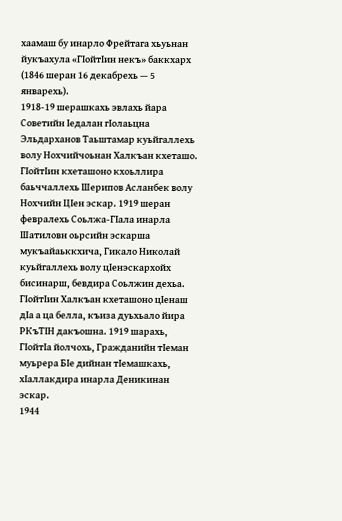хаамаш бу инарло Фрейтага хьуьнан йукъахула «ГӀойтӀин некъ» баккхарх (1846 шеран 16 декабрехь — 5 январехь).
1918-19 шерашкахь эвлахь йара Советийн Ӏедалан гӀолаьцна Эльдарханов Таьштамар куьйгаллехь волу Нохчийчоьнан Халкъан кхеташо. ГӀойтӀин кхеташоно кхоьллира баьччаллехь Шерипов Асланбек волу Нохчийн ЦӀен эскар. 1919 шеран февралехь Соьлжа-ГӀала инарла Шатиловн оьрсийн эскарша мукъайаьккхича, Гикало Николай куьйгаллехь волу цӀенэскархойх бисинарш, бевдира Соьлжин дехьа. ГӀойтӀин Халкъан кхеташоно цӀенаш дӀа а ца белла, къиза дуьхьало йира РКъТӀН дакъошна. 1919 шарахь, ГӀойтӀа йолчохь, Гражданийн тӀеман муьрера БӀе дийнан тӀемашкахь, хӀаллакдира инарла Деникинан эскар.
1944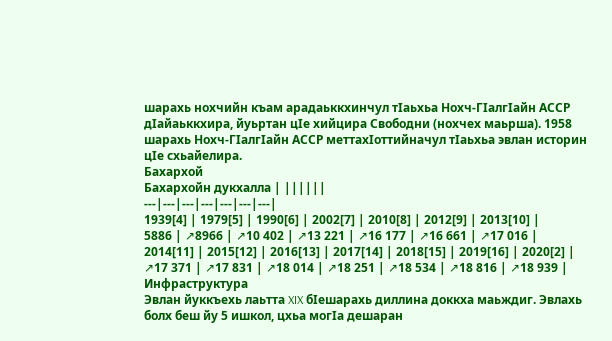шарахь нохчийн къам арадаьккхинчул тӀаьхьа Нохч-ГӀалгӀайн АССР дӀайаьккхира, йуьртан цӀе хийцира Свободни (нохчех маьрша). 1958 шарахь Нохч-ГӀалгӀайн АССР меттахӀоттийначул тӀаьхьа эвлан историн цӀе схьайелира.
Бахархой
Бахархойн дукхалла | ||||||
---|---|---|---|---|---|---|
1939[4] | 1979[5] | 1990[6] | 2002[7] | 2010[8] | 2012[9] | 2013[10] |
5886 | ↗8966 | ↗10 402 | ↗13 221 | ↗16 177 | ↗16 661 | ↗17 016 |
2014[11] | 2015[12] | 2016[13] | 2017[14] | 2018[15] | 2019[16] | 2020[2] |
↗17 371 | ↗17 831 | ↗18 014 | ↗18 251 | ↗18 534 | ↗18 816 | ↗18 939 |
Инфраструктура
Эвлан йуккъехь лаьтта XIX бӀешарахь диллина доккха маьждиг. Эвлахь болх беш йу 5 ишкол, цхьа могӀа дешаран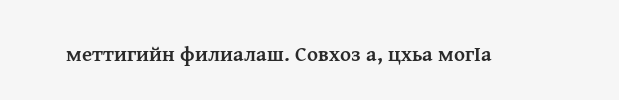меттигийн филиалаш. Совхоз а, цхьа могӀа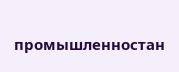промышленностан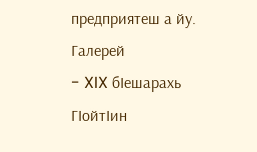предприятеш а йу.
Галерей
- XIX бӀешарахь ГӀойтӀин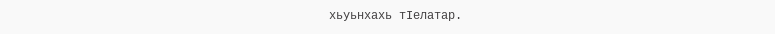хьуьнхахь тӀелатар.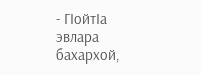- ГӀойтӀа эвлара бахархой,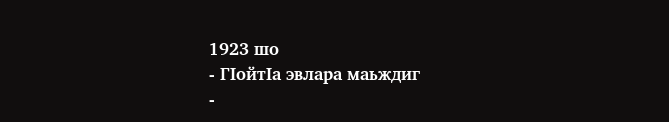1923 шо
- ГӀойтӀа эвлара маьждиг
-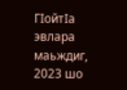ГӀойтӀа эвлара маьждиг, 2023 шо